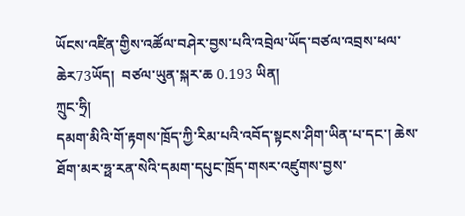ཡོངས་འཛིན་གྱིས་འཚོལ་བཤེར་བྱས་པའི་འབྲེལ་ཡོད་བཙལ་འབྲས་ཕལ་ཆེར73ཡོད།  བཙལ་ཡུན་སྐར་ཆ 0.193 ཡིན།
ཀྲུང་ཧྲི།
དམག་མིའི་གོ་རྟགས་ཁྲོད་ཀྱི་རིམ་པའི་འབོད་སྟངས་ཤིག་ཡིན་པ་དང་། ཆེས་ཐོག་མར་ཧྥ་རན་སེའི་དམག་དཔུང་ཁྲོད་གསར་འཛུགས་བྱས་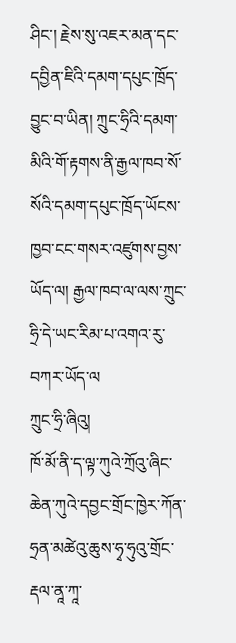ཤིང་། རྗེས་སུ་འཇར་མན་དང་དབྱིན་ཇིའི་དམག་དཔུང་ཁྲོད་བྱུང་བ་ཡིན། ཀྲུང་ཧྲིའི་དམག་མིའི་གོ་རྟགས་ནི་རྒྱལ་ཁབ་སོ་སོའི་དམག་དཔུང་ཁྲོད་ཡོངས་ཁྱབ་ངང་གསར་འཛུགས་བྱས་ཡོད་ལ། རྒྱལ་ཁབ་ལ་ལས་ཀྲུང་ཧྲི་དེ་ཡང་རིམ་པ་འགའ་རུ་བཀར་ཡོད་ལ
ཀྲུང་ཧྲི་ཞིའུ།
ཁོ་མོ་ནི་ད་ལྟ་ཀུའེ་ཀྲོའུ་ཞིང་ཆེན་ཀུའེ་དབྱང་གྲོང་ཁྱེར་ཀོན་ཧྲན་མཚེའུ་ཆུས་ཧྭ་ཧུའུ་གྲོང་རྡལ་ནཱ་ཀཱ་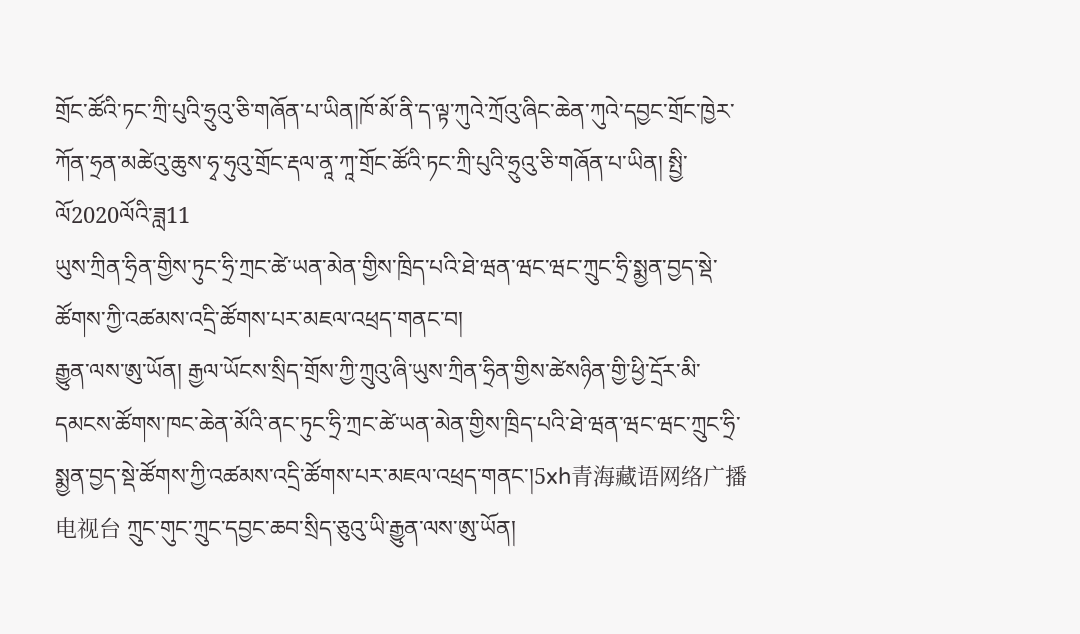གྲོང་ཚོའི་ཏང་ཀྲི་པུའི་ཧྲུའུ་ཅི་གཞོན་པ་ཡིན།ཁོ་མོ་ནི་ད་ལྟ་ཀུའེ་ཀྲོའུ་ཞིང་ཆེན་ཀུའེ་དབྱང་གྲོང་ཁྱེར་ཀོན་ཧྲན་མཚེའུ་ཆུས་ཧྭ་ཧུའུ་གྲོང་རྡལ་ནཱ་ཀཱ་གྲོང་ཚོའི་ཏང་ཀྲི་པུའི་ཧྲུའུ་ཅི་གཞོན་པ་ཡིན། སྤྱི་ལོ2020ལོའི་ཟླ11
ཡུས་ཀྲིན་ཧྲིན་གྱིས་ཏུང་ཧྲི་ཀྲང་ཚེ་ཡན་མེན་གྱིས་ཁྲིད་པའི་ཐེ་ཝན་ཝང་ཝང་ཀྲུང་ཧྲི་སྨྱན་བྱད་སྡེ་ཚོགས་ཀྱི་འཚམས་འདྲི་ཚོགས་པར་མཇལ་འཕྲད་གནང་བ།
རྒྱུན་ལས་ཨུ་ཡོན། རྒྱལ་ཡོངས་སྲིད་གྲོས་ཀྱི་ཀྲུའུ་ཞི་ཡུས་ཀྲིན་ཧྲིན་གྱིས་ཚེསཉིན་གྱི་ཕྱི་དྲོར་མི་དམངས་ཚོགས་ཁང་ཆེན་མོའི་ནང་ཏུང་ཧྲི་ཀྲང་ཚེ་ཡན་མེན་གྱིས་ཁྲིད་པའི་ཐེ་ཝན་ཝང་ཝང་ཀྲུང་ཧྲི་སྨྱན་བྱད་སྡེ་ཚོགས་ཀྱི་འཚམས་འདྲི་ཚོགས་པར་མཇལ་འཕྲད་གནང་།5xh青海藏语网络广播电视台 ཀྲུང་གུང་ཀྲུང་དབྱང་ཆབ་སྲིད་ཅུའུ་ཡི་རྒྱུན་ལས་ཨུ་ཡོན།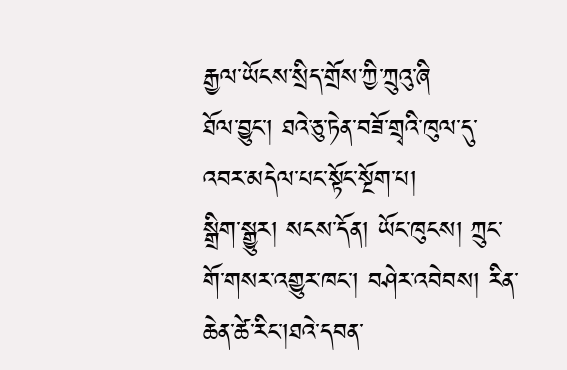རྒྱལ་ཡོངས་སྲིད་གྲོས་ཀྱི་ཀྲུའུ་ཞི
ཐོལ་བྱུང་། ཐའེ་ཅུ་ཏེན་བཟོ་གྲྭའི་ཁུལ་དུ་འབར་མདེལ་པང་སྟོང་སྔོག་པ།
སྒྲིག་སྒྱུར། སངས་དོན། ཡོང་ཁུངས། ཀྲུང་གོ་གསར་འགྱུར་ཁང་། བཤེར་འབེབས། རིན་ཆེན་ཚེ་རིང་།ཐའེ་དབན་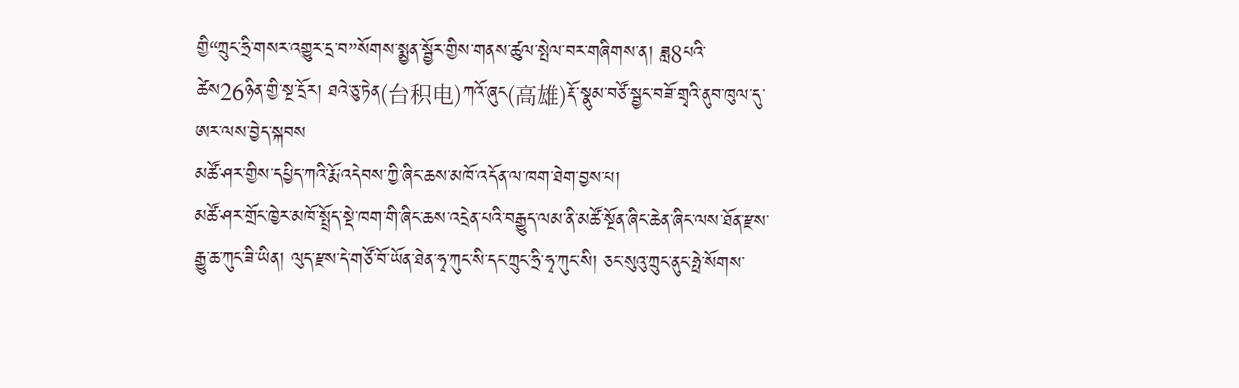གྱི“ཀྲུང་ཧྲི་གསར་འགྱུར་དྲ་བ”སོགས་སྨྱན་སྦྱོར་གྱིས་གནས་ཚུལ་སྤེལ་བར་གཞིགས་ན། ཟླ8པའི་ཚེས26ཉིན་གྱི་སྔ་དྲོར། ཐའེ་ཅུ་ཏེན(台积电)ཀའོ་ཞུང(高雄)རྡོ་སྣུམ་བཙོ་སྦྱང་བཟོ་གྲྭའི་ནུབ་ཁུལ་དུ་ཨར་ལས་བྱེད་སྐབས
མཚོ་ཤར་གྱིས་དཔྱིད་ཀའི་རྨོ་འདེབས་ཀྱི་ཞིང་ཆས་མཁོ་འདོན་ལ་ཁག་ཐེག་བྱས་པ།
མཚོ་ཤར་གྲོང་ཁྱེར་མཁོ་སྤྲོད་སྡེ་ཁག་གི་ཞིང་ཆས་འདྲེན་པའི་བརྒྱུད་ལམ་ནི་མཚོ་སྔོན་ཞིང་ཆེན་ཞིང་ལས་ཐོན་རྫས་རྒྱུ་ཆ་ཀུང་ཟི་ཡིན། ལུད་རྫས་དེ་གཙོ་བོ་ཡོན་ཐེན་ཧྭ་ཀུང་སི་དང་ཀྲུང་ཧྲི་ཧྭ་ཀུང་སི། ཅང་སུའུ་ཀྲུང་ནུང་ཧྥེ་སོགས་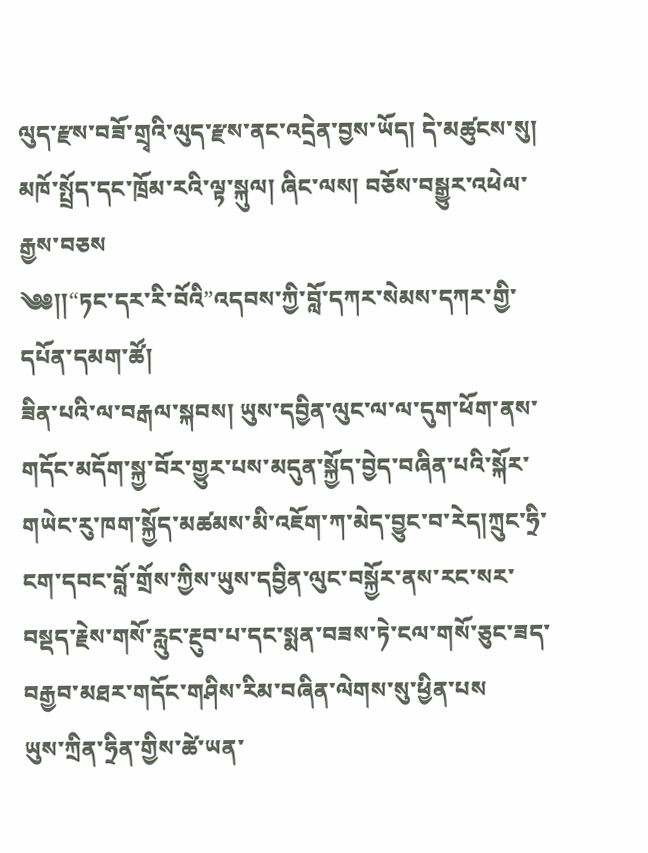ལུད་རྫས་བཟོ་གྲྭའི་ལུད་རྫས་ནང་འདྲེན་བྱས་ཡོད། དེ་མཚུངས་སུ། མཁོ་སྤྲོད་དང་ཁྲོམ་རའི་ལྟ་སྐུལ། ཞིང་ལས། བཅོས་བསྒྱུར་འཕེལ་རྒྱས་བཅས
༄༅།།“ཏང་དར་རི་བོའི”འདབས་ཀྱི་བློ་དཀར་སེམས་དཀར་གྱི་དཔོན་དམག་ཚོ།
ཟིན་པའི་ལ་བརྒལ་སྐབས། ཡུས་དབྱིན་ལུང་ལ་ལ་དུག་ཕོག་ནས་གདོང་མདོག་སྐྱ་བོར་གྱུར་པས་མདུན་སྐྱོད་བྱེད་བཞིན་པའི་སྐོར་གཡེང་རུ་ཁག་སྐྱོད་མཚམས་མི་འཇོག་ཀ་མེད་བྱུང་བ་རེད།ཀྲུང་ཧྲི་ངག་དབང་བློ་གྲོས་ཀྱིས་ཡུས་དབྱིན་ལུང་བསྐྱོར་ནས་རང་སར་བསྡད་རྗེས་གསོ་རླུང་རྔུབ་པ་དང་སྨན་བཟས་ཏེ་ངལ་གསོ་ཅུང་ཟད་བརྒྱབ་མཐར་གདོང་གཤིས་རིམ་བཞིན་ལེགས་སུ་ཕྱིན་པས
ཡུས་ཀྲིན་ཧྲིན་གྱིས་ཚེ་ཡན་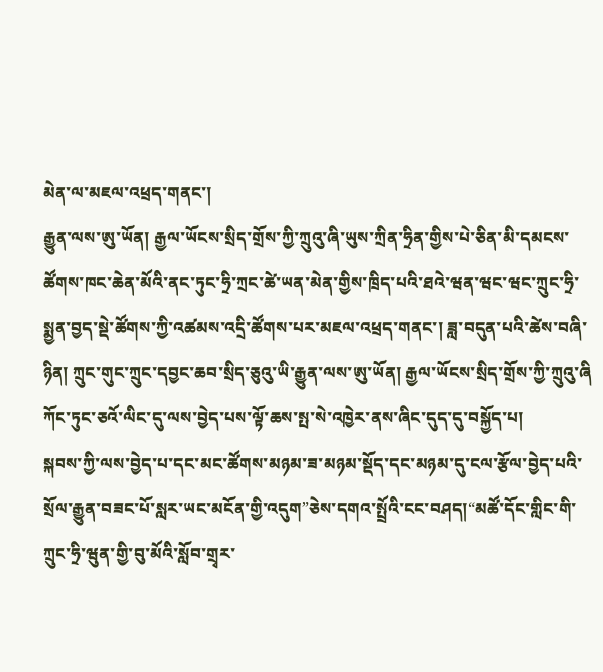མེན་ལ་མཇལ་འཕྲད་གནང་།
རྒྱུན་ལས་ཨུ་ཡོན། རྒྱལ་ཡོངས་སྲིད་གྲོས་ཀྱི་ཀྲུའུ་ཞི་ཡུས་ཀྲིན་ཧྲིན་གྱིས་པེ་ཅིན་མི་དམངས་ཚོགས་ཁང་ཆེན་མོའི་ནང་ཏུང་ཧྲི་ཀྲང་ཚེ་ཡན་མེན་གྱིས་ཁྲིད་པའི་ཐའེ་ཝན་ཝང་ཝང་ཀྲུང་ཧྲི་སྨྱན་བྱད་སྡེ་ཚོགས་ཀྱི་འཚམས་འདྲི་ཚོགས་པར་མཇལ་འཕྲད་གནང་། ཟླ་བདུན་པའི་ཚེས་བཞི་ཉིན། ཀྲུང་གུང་ཀྲུང་དབྱང་ཆབ་སྲིད་ཅུའུ་ཡི་རྒྱུན་ལས་ཨུ་ཡོན། རྒྱལ་ཡོངས་སྲིད་གྲོས་ཀྱི་ཀྲུའུ་ཞི
ཀོང་ཏུང་ཅའོ་ལིང་དུ་ལས་བྱེད་པས་ལྟོ་ཆས་སྤ་སེ་འཁྱེར་ནས་ཞིང་དུད་དུ་བསྐྱོད་པ།
སྐབས་ཀྱི་ལས་བྱེད་པ་དང་མང་ཚོགས་མཉམ་ཟ་མཉམ་སྡོད་དང་མཉམ་དུ་ངལ་རྩོལ་བྱེད་པའི་སྲོལ་རྒྱུན་བཟང་པོ་སླར་ཡང་མངོན་གྱི་འདུག”ཅེས་དགའ་སྤྲོའི་ངང་བཤད།“མཚོ་དོང་གླིང་གི་ཀྲུང་ཧྲི་ཝུན་གྱི་བུ་མོའི་སློབ་གྲྭར་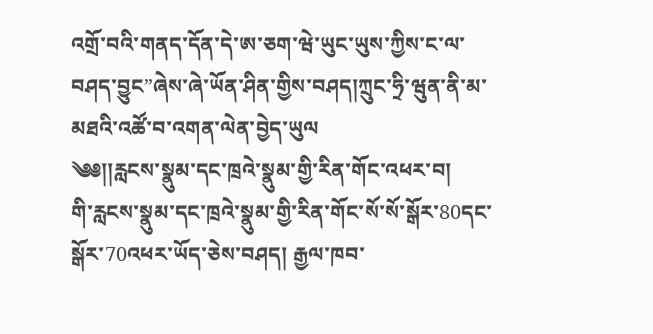འགྲོ་བའི་གནད་དོན་དེ་ཨ་ཅག་ཝེ་ཡུང་ཡུས་ཀྱིས་ང་ལ་བཤད་བྱུང”ཞེས་ཞེ་ཡོན་ཤིན་གྱིས་བཤད།ཀྲུང་ཧྲི་ཝུན་ནི་མ་མཐའི་འཚོ་བ་འགན་ལེན་བྱེད་ཡུལ
༄༅།།རླངས་སྣུམ་དང་ཁྲའེ་སྣུམ་གྱི་རིན་གོང་འཕར་བ།
གི་རླངས་སྣུམ་དང་ཁྲའེ་སྣུམ་གྱི་རིན་གོང་སོ་སོ་སྒོར་80དང་སྒོར་70འཕར་ཡོད་ཅེས་བཤད། རྒྱལ་ཁབ་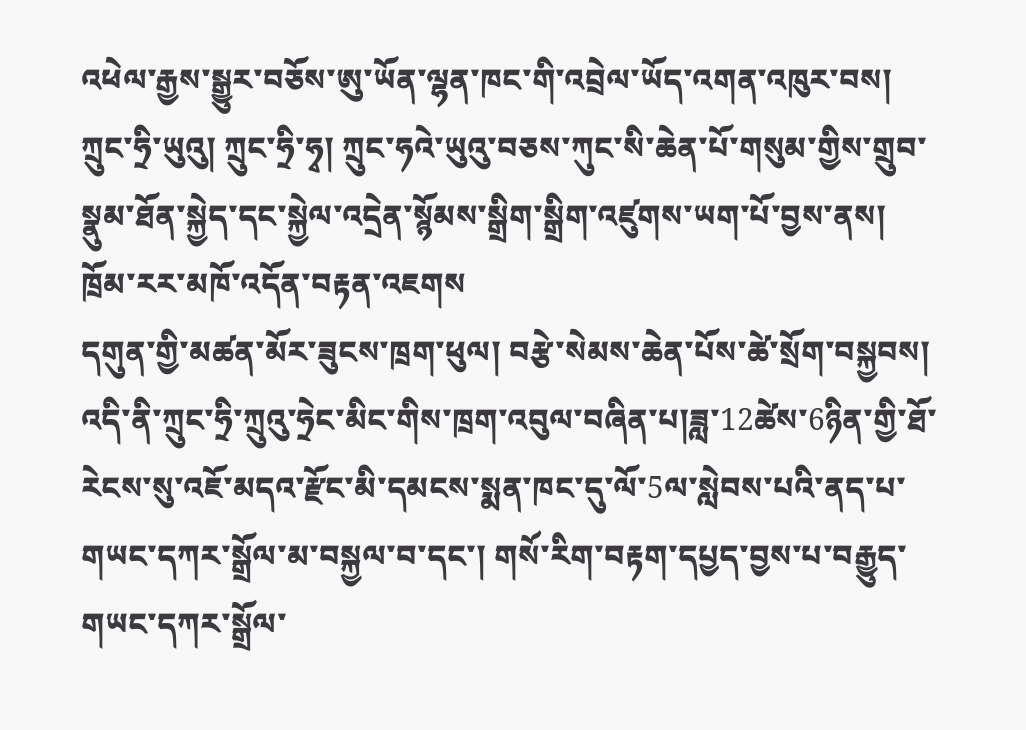འཕེལ་རྒྱས་སྒྱུར་བཅོས་ཨུ་ཡོན་ལྷན་ཁང་གི་འབྲེལ་ཡོད་འགན་འཁུར་བས། ཀྲུང་ཧྲི་ཡུའུ། ཀྲུང་ཧྲི་ཧྭ། ཀྲུང་ཧའེ་ཡུའུ་བཅས་ཀུང་སི་ཆེན་པོ་གསུམ་གྱིས་གྲུབ་སྣུམ་ཐོན་སྐྱེད་དང་སྐྱེལ་འདྲེན་སྙོམས་སྒྲིག་སྒྲིག་འཛུགས་ཡག་པོ་བྱས་ནས། ཁྲོམ་རར་མཁོ་འདོན་བརྟན་འཇགས
དགུན་གྱི་མཚན་མོར་ཟུངས་ཁྲག་ཕུལ། བརྩེ་སེམས་ཆེན་པོས་ཚེ་སྲོག་བསྐྱབས།
འདི་ནི་ཀྲུང་ཧྲི་ཀྲུའུ་ཧྲེང་མིང་གིས་ཁྲག་འབུལ་བཞིན་པ།ཟླ་12ཚེས་6ཉིན་གྱི་ཐོ་རེངས་སུ་འཇོ་མདའ་རྫོང་མི་དམངས་སྨན་ཁང་དུ་ལོ་5ལ་སླེབས་པའི་ནད་པ་གཡང་དཀར་སྒྲོལ་མ་བསྐྱལ་བ་དང་། གསོ་རིག་བརྟག་དཔྱད་བྱས་པ་བརྒྱུད་གཡང་དཀར་སྒྲོལ་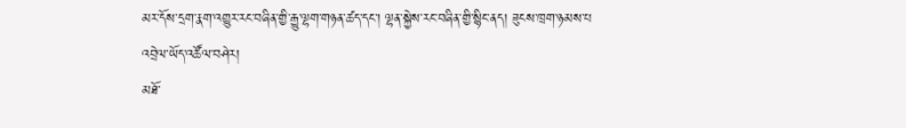མར་དོས་དྲག་རྣག་འགྱུར་རང་བཞིན་གྱི་རྒྱུ་ལྷག་གཉན་ཚད་དང་། ལྷན་སྐྱེས་རང་བཞིན་གྱི་སྙིང་ནད། ཟུངས་ཁྲག་ཉམས་པ
འབྲེལ་ཡོད་འཚོལ་བཤེར།
མཐོ་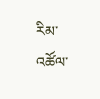རིམ་འཚོལ་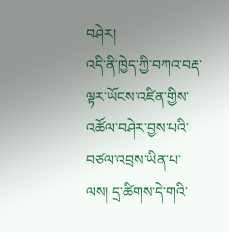བཤེར།
འདི་ནི་ཁྱེད་ཀྱི་བཀའ་བརྡ་ལྟར་ཡོངས་འཛིན་གྱིས་འཚོལ་བཤེར་བྱས་པའི་བཙལ་འབྲས་ཡིན་པ་ལས། དྲ་ཚིགས་དེ་གའི་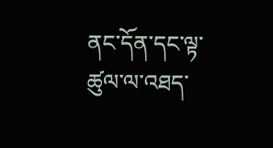ནང་དོན་དང་ལྟ་ཚུལ་ལ་འཐད་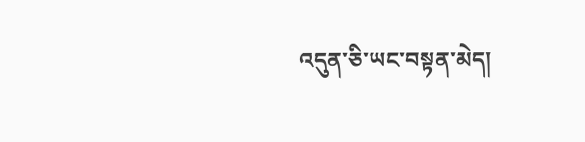འདུན་ཅི་ཡང་བསྟན་མེད།